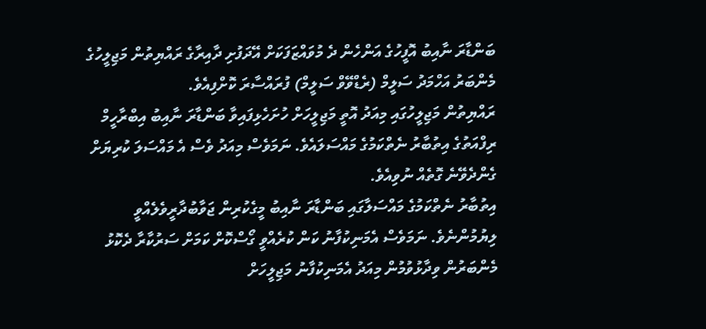ބަންޑާރަ ނާއިބު އޮފީހުގެ އަންހެން ދެ މުވައްޒަފަކަށް އޭދަފުށި ދާއިރާގެ ރައްޔިތުން މަޖިލީހުގެ މެންބަރު އަހްމަދު ސަލީމް (ރެޑްވޭވް ސަލީމް) ފުރައްސާރަ ކޮށްފިއެވެ.
ރައްޔިތުން މަޖިލީހުގައި މިއަދު އޮތީ މަޖިލީހަށް ހުށަހެޅިފައިވާ ބަންޑާރަ ނާއިބު އިބްރާހީމް ރިފްއަތުގެ އިތުބާރު ނެތްކަމުގެ މައްސަލައެވެ. ނަމަވެސް މިއަދު ވެސް އެ މައްސަލަ ކުރިޔަށް ގެންދެވޭނެ ގޮތެއް ނުވިއެވެ.
އިތުބާރު ނެތްކަމުގެ މައްސަލާގައި ބަންޑާރަ ނާއިބު މީގެކުރިން ޖަވާބުދާރީވެލެއްވީ ލިޔުމުންނެވެ. ނަމަވެސް އެމަނިކުފާނު ކަން ކުރެއްވީ ގޯސްކޮށް ކަމަށް ސަރުކާރާ ދެކޮޅު މެންބަރުން ވިދާޅުވުމުން މިއަދު އެމަނިކުފާނު މަޖިލީހަށް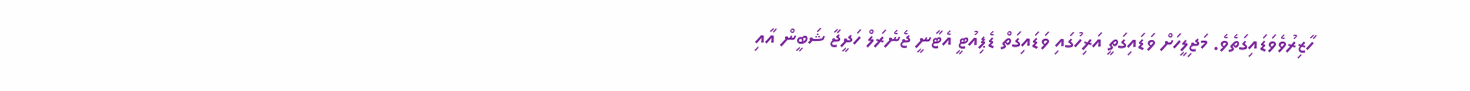ހާޒިރުވެވަޑައިގަތެވެ. މަޖިލީހަށް ވަޑައިގަތީ އަރިހުގައި ވަޑައިގަތް ޑެޕިއުޓީ އެޓާނީ ޖެނެރަލް ހަދީޖާ ޝަބީން އާއި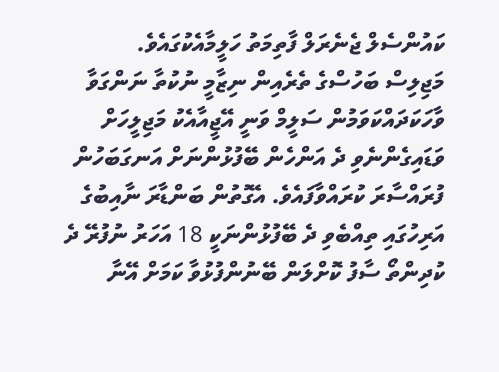ކައުންސެލް ޖެނެރަލް ފާތިމަތު ހަލީމާއެކުގައެވެ.
މަޖިލިސް ބަހުސްގެ ތެރެއިން ނިޒާމީ ނުކުތާ ނަންގަވާ ވާހަކަދައްކަވަމުން ސަލީމް ވަނީ އޭޖީއާއެކު މަޖިލީހަށް ވަޑައިގެންނެވި ދެ އަންހެން ބޭފުޅުންނަށް އަނގަބަހުން ފުރައްސާރަ ކުރައްވާފައެވެ. އެގޮތުން ބަންޑާރަ ނާއިބުގެ އަރިހުގައި ތިއްބެވި ދެ ބޭފުޅުންނަކީ 18 އަހަރު ނުފުރޭ ދެ ކުދިންތޯ ސާފު ކޮށްލަން ބޭނުންފުޅުވާ ކަމަށް އޭނާ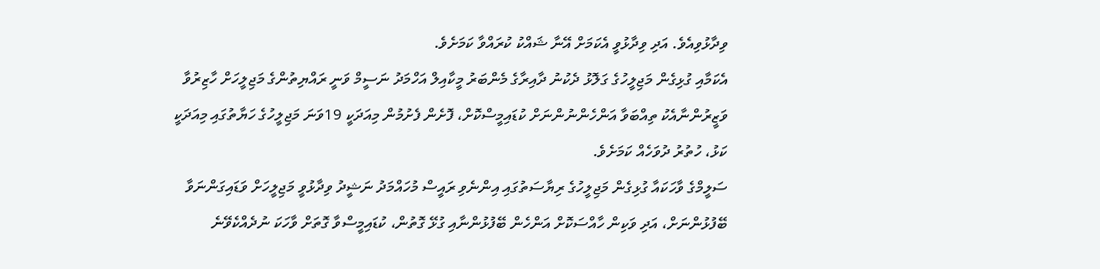ވިދާޅުވިއެވެ. އަދި ވިދާޅުވީ އެކަމަށް އޭނާ ޝައްކު ކުރައްވާ ކަމަށެވެ.
އެކަމާއި ގުޅިގެން މަޖިލީހުގެ ގަލޮޅު ދެކުނު ދާއިރާގެ މެންބަރު މީކާއިލް އަހްމަދު ނަސީމް ވަނީ ރައްޔިތުންގެ މަޖިލީހަށް ހާޒިރުވާ ވަޒީރުންނާއެކު ތިއްބަވާ އަންހެންނުންނަށް ކުޑައިމީސްކޮށް، ފޮށެން ފެށުމުން މިއަދަކީ 19ވަނަ މަޖިލީހުގެ ހަޔާތުގައި މިއަދަކީ ކަޅު، ހުތުރު ދުވަހެއް ކަމަށެވެ.
ސަލީމްގެ ވާހަކައާ ގުޅިގެން މަޖިލީހުގެ ރިޔާސަތުގައި އިންނެވި ރައީސް މުހައްމަދު ނަޝީދު ވިދާޅުވީ މަޖިލީހަށް ވަޑައިގަންނަވާ ބޭފުޅުންނަށް، އަދި ވަކިން ހާއްސަކޮށް އަންހެން ބޭފުޅުންނާއި ގުޅޭ ގޮތުން، ކުޑައިމީސްވާ ގޮތަށް ވާހަކަ ނުދެއްކެވޭނެ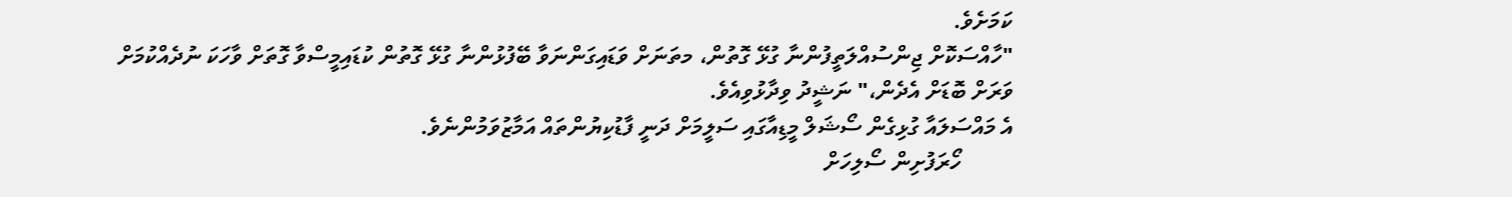ކަމަށެވެ.
"ހާއްސަކޮށް ޖިންސުއްލަތީފުންނާ ގުޅޭ ގޮތުން، މތަނަށް ވަޑައިގަންނަވާ ބޭފުޅުންނާ ގުޅޭ ގޮތުން ކުޑައިމީސްވާ ގޮތަށް ވާހަކަ ނުދެއްކުމަށް ވަރަށް ބޮޑަށް އެދެން،" ނަޝީދު ވިދާޅުވިއެވެ.
އެ މައްސަލައާ ގުޅިގެން ސޯޝަލް މީޑިއާގައި ސަލީމަށް ދަނީ ފާޑުކިޔުންތައް އަމާޒުވަމުންނެވެ.
         ހޯރަފުށިން ސޯލިހަށް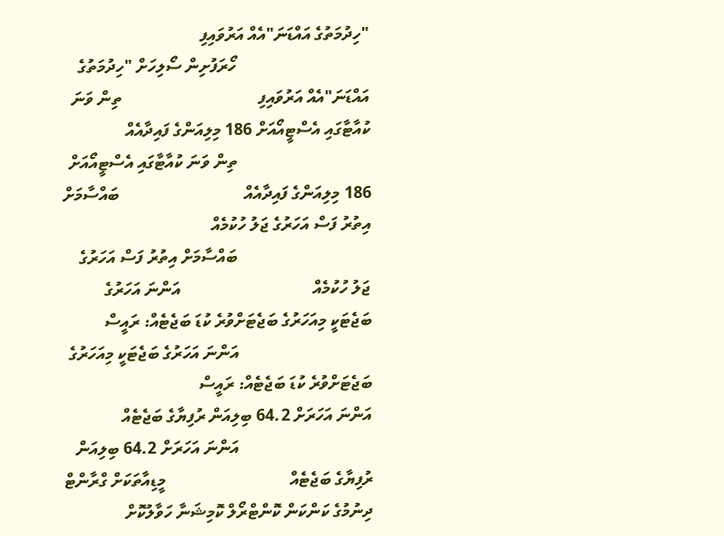"ހިދުމަތުގެ އައްޑަނަ"އެއް އަރުވައިފި
                                ހޯރަފުށިން ސޯލިހަށް "ހިދުމަތުގެ އައްޑަނަ"އެއް އަރުވައިފި                                 ތިން ވަނަ ކުއާޓާގައި އެސްޓީއޯއަށް 186 މިލިއަންގެ ފައިދާއެއް
                                ތިން ވަނަ ކުއާޓާގައި އެސްޓީއޯއަށް 186 މިލިއަންގެ ފައިދާއެއް                              ބައްސާމަށް އިތުރު ފަސް އަހަރުގެ ޖަލު ހުކުމެއް
                                ބައްސާމަށް އިތުރު ފަސް އަހަރުގެ ޖަލު ހުކުމެއް                                އަންނަ އަހަރުގެ ބަޖެޓަކީ މިއަހަރުގެ ބަޖެޓަށްވުރެ ކުޑަ ބަޖެޓެއް: ރައީސް
                                އަންނަ އަހަރުގެ ބަޖެޓަކީ މިއަހަރުގެ ބަޖެޓަށްވުރެ ކުޑަ ބަޖެޓެއް: ރައީސް                               އަންނަ އަހަރަށް 64.2 ބިލިއަން ރުފިޔާގެ ބަޖެޓެއް
                                އަންނަ އަހަރަށް 64.2 ބިލިއަން ރުފިޔާގެ ބަޖެޓެއް                              މީޑިއާތަކަށް ގްރާންޓް ދިނުމުގެ ކަންކަން ކޮންޓްރޯލް ކޮމިޝަނާ ހަވާލުކޮށް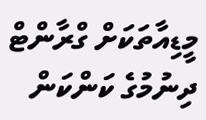މީޑިއާތަކަށް ގްރާންޓް ދިނުމުގެ ކަންކަން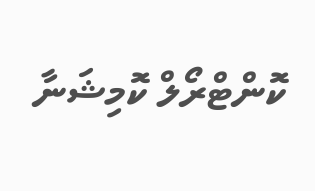ކޮންޓްރޯލް ކޮމިޝަނާ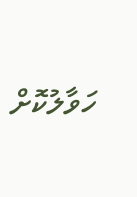ހަވާލުކޮށް